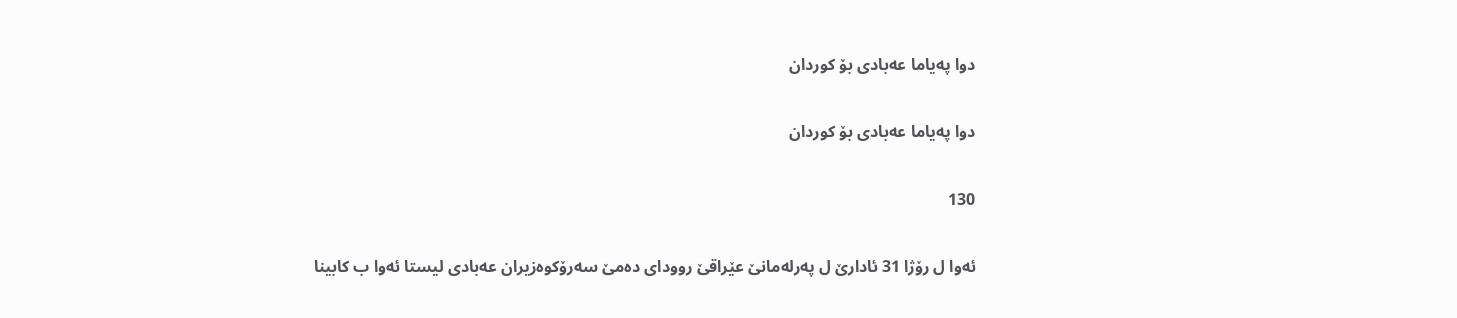دوا په‌یاما عه‌بادی بۆ كوردان

دوا په‌یاما عه‌بادی بۆ كوردان

130

ئه‌وا ل رۆژا 31 ئادارێ ل په‌رله‌مانێ عێراقێ روودای ده‌مێ سه‌رۆكوه‌زیران عه‌بادی لیستا ئه‌وا ب كابینا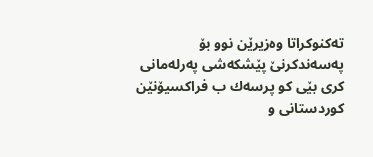ته‌كنوكراتا وه‌زیرێن نوو بۆ په‌سه‌ندكرنێ پێشكه‌شی په‌رله‌مانی كری بێی كو پرسه‌ك ب فراكسیۆنێن كوردستانی و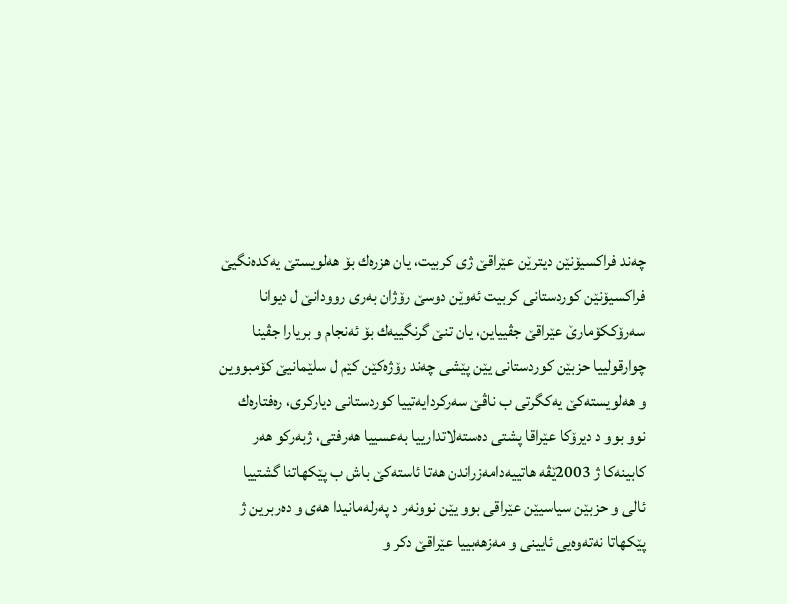چه‌ند فراكسیۆنێن دیترێن عێراقێ ژی كربیت، یان هزره‌ك بۆ هه‌لویستێ یه‌كده‌نگیێ فراكسیۆنێن كوردستانی كربیت ئه‌وێن دوسێ رۆژان به‌ری روودانێ ل دیوانا سه‌رۆككۆمارێ عێراقێ جڤییاین، یان تنێ گرنگییه‌ك بۆ ئه‌نجام و بریارا جڤینا چوارقولییا حزبێن كوردستانی یێن پێشی چه‌ند رۆژه‌كێن كێم ل سلێمانیێ كۆمبووین و هه‌لویسته‌كێ یه‌كگرتی ب ناڤێ سه‌ركردایه‌تییا كوردستانی دیاركری، ره‌فتاره‌ك نوو بوو د دیرۆكا عێراقا پشتی ده‌سته‌لاتدارییا به‌عسییا هه‌رفتی، ژبه‌ركو هه‌ر كابینه‌كا ژ 2003ێڤه‌ هاتییه‌دامه‌زراندن هه‌تا ئاسته‌كێ باش ب پێكهاتنا گشتییا ئالی و حزبێن سیاسیێن عێراقی بوو یێن نوونه‌ر د په‌رله‌مانیدا هه‌ی و ده‌ربرین ژ پێكهاتا نه‌ته‌وه‌یی ئایینی و مه‌زهه‌بییا عێراقێ دكر و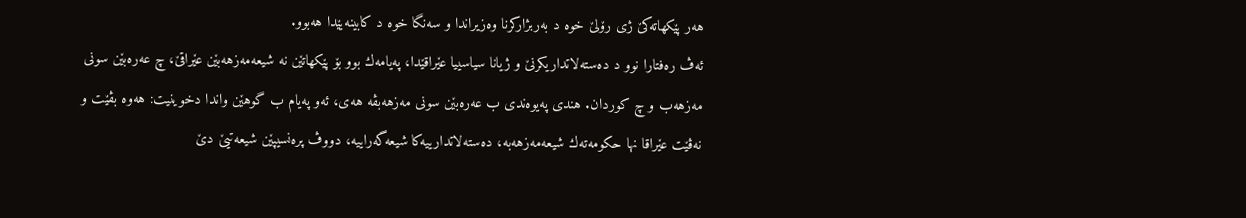هه‌ر پێكهاته‌كێ ژی رۆلێ خوه‌ د به‌ربژاركرنا وه‌زیراندا و سه‌نگا خوه‌ د كابینه‌یێدا هه‌بوو.
ئه‌ڤ ره‌فتارا نوو د ده‌سته‌لاتداریكرنێ و ژیانا سیاسییا عێراقێدا، په‌یامه‌ك بوو بۆ پێكهاتێن نه‌ شیعه‌مه‌زهه‌بێن عێراقێ، چ عه‌ره‌بێن سونی مه‌زهه‌ب و چ كوردان. هندی په‌یوه‌ندی ب عه‌ره‌بێن سونی مه‌زهه‌بڤه‌ هه‌ی، ئه‌و په‌یام ب گوهێن واندا دخوینیت: هه‌وه‌ بڤێت و نه‌ڤێت عێراقا نها حكومه‌ته‌ك شیعه‌مه‌زهه‌به‌، ده‌سته‌لاتدارییه‌كا شیعه‌گه‌راییه‌، دووڤ پره‌نسیپێن شیعه‌تیێ دێ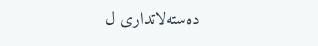ده‌سته‌لاتداری ل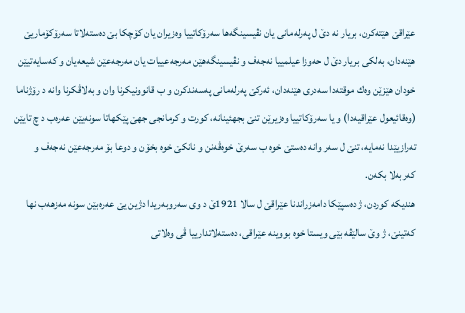عێراقێ هێته‌كرن، بریار نه‌ دێ ل په‌رله‌مانی یان نڤیسینگه‌ها سه‌رۆكاتییا وه‌زیران یان كۆچكا بێ ده‌سته‌لاتا سه‌رۆكۆماریێ هێنه‌دان، به‌لكی بریار دێ ل حه‌وزا عیلمییا نه‌جه‌ف و نڤیسینگه‌هێن مه‌رجه‌عییات یان مه‌رجه‌عێن شیعه‌یان و كه‌سایه‌تیێن خودان هێزێن وه‌ك موقته‌دا سه‌دری هێنه‌دان، ئه‌ركێ په‌رله‌مانی په‌سه‌ندكرن و ب قانوونیكرنا وان و به‌لاڤكرنا وانه‌ د رۆژناما (وه‌قائیعول عێراقیه‌دا) و یا سه‌رۆكاتییا وه‌زیرێن تنێ بجهئینانه‌، كورت و كرمانجی جهێ پێكهاتا سونه‌یێن عه‌ره‌ب د چ تایێن ته‌رازیێدا نه‌مایه‌، تنێ ل سه‌ر وانه‌ ده‌ستێ خوه‌ ب سه‌رێ خوه‌ڤه‌نن و نانكێ خوه‌ بخۆن و دوعا بۆ مه‌رجه‌عێن نه‌جه‌ف و كه‌ربه‌لا بكه‌ن.
هندیكه‌ كوردن، ژ ده‌سپێكا دامه‌زراندنا عێراقێ ل سالا 1921ێ د وی سه‌روبه‌ریدا دژین یێ عه‌ره‌بێن سونه‌ مه‌زهه‌ب نها كه‌تینێ، ژ وێ سالێڤه‌ بێی ویستا خوه‌ بووینه‌ عێراقی، ده‌سته‌لاتدارییا ڤی وه‌لاتی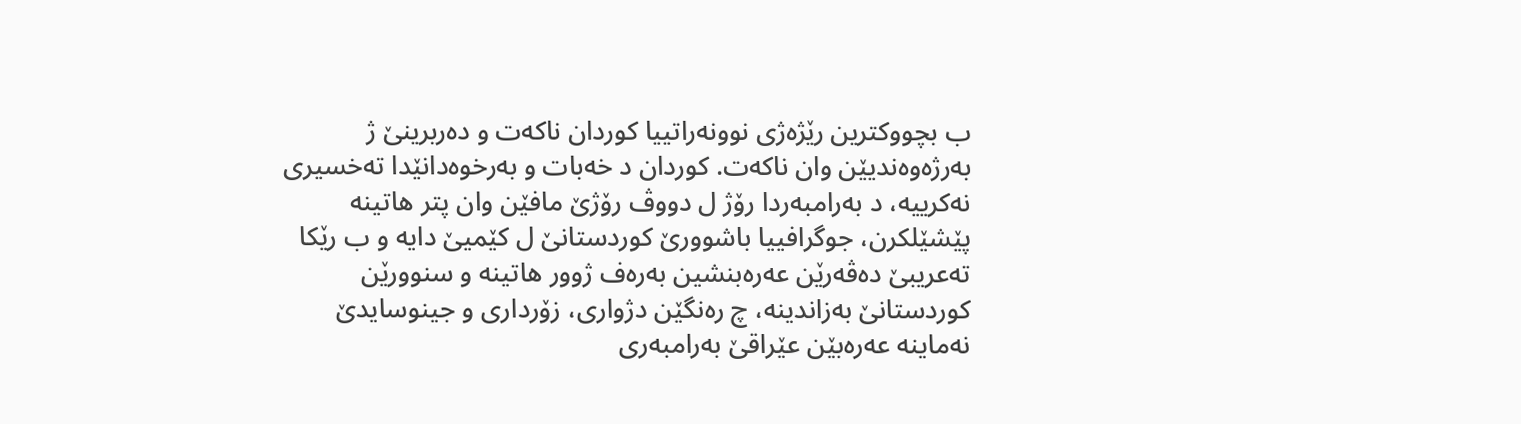ب بچووكترین رێژه‌ژی نوونه‌راتییا كوردان ناكه‌ت و ده‌ربرینێ ژ به‌رژه‌وه‌ندیێن وان ناكه‌ت. كوردان د خه‌بات و به‌رخوه‌دانێدا ته‌خسیری نه‌كرییه‌، د به‌رامبه‌ردا رۆژ ل دووڤ رۆژێ مافێن وان پتر هاتینه‌ پێشێلكرن، جوگرافییا باشوورێ كوردستانێ ل كێمیێ دایه‌ و ب رێكا ته‌عریبێ ده‌ڤه‌رێن عه‌ره‌بنشین به‌ره‌ف ژوور هاتینه‌ و سنوورێن كوردستانێ به‌زاندینه‌، چ ره‌نگێن دژواری، زۆرداری و جینوسایدێ نه‌ماینه‌ عه‌ره‌بێن عێراقێ به‌رامبه‌ری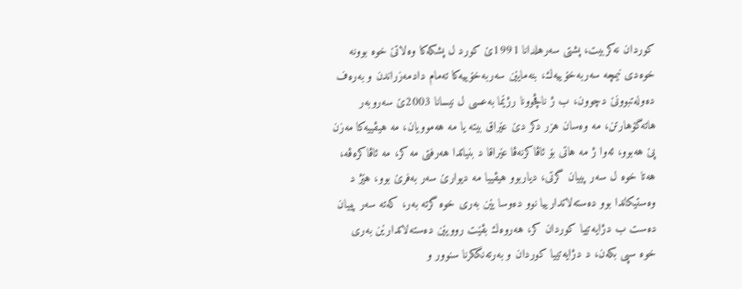كوردان نه‌كربیت، پشتی سه‌رهلدانا 1991ێ كورد ل پشكه‌كا وه‌لاتێ خوه‌ بوونه‌ خوه‌دی نیمچه‌ سه‌ربه‌خۆییه‌ك، بنه‌مایێن سه‌ربه‌خۆییه‌كا ته‌مام دادمه‌زراندن و به‌ره‌ف ده‌وله‌تبوونێ دچوون، ب ژ ناڤچوونا رژێما به‌عسی ل نیسانا 2003ێ سه‌روبه‌ر هاته‌گۆهارتن، مه‌ وه‌سان هزر دكر دێ عێراق بیته‌ یا مه‌ هه‌موویان، مه‌ هیڤییه‌كا مه‌زن پێ هه‌بوو، ئه‌وا ژ مه‌ هاتی بۆ ئاڤاكرنه‌ڤا عێراقا د بنیاتدا هه‌رفتی مه‌ كر، مه‌ ئاڤاكره‌ڤه‌، هه‌تا خوه‌ ل سه‌ر پییان گرتی، دیاربوو هیڤییا مه‌ دیوارێ سه‌ر به‌فرێ بوو، هێژ د وه‌ستیكاندا بوو ده‌سته‌لاتدارییا نوو ده‌وسا یێن به‌ری خوه‌ گرته‌ به‌ر، كه‌ته‌ سه‌ر پییان ده‌ست ب دژایه‌تییا كوردان كر، هه‌روه‌ك بڤێت روویێن ده‌سته‌لاتدارێن به‌ری خوه‌ سپی بكه‌ن، د دژایه‌تییا كوردان و به‌رته‌نگكرنا سنوور و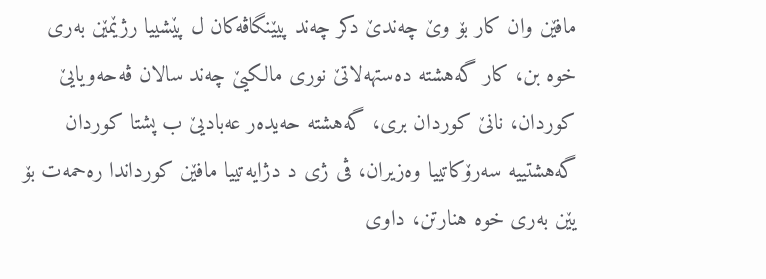مافێن وان كار بۆ وێ چه‌ندێ دكر چه‌ند پیێنگاڤه‌كان ل پێشییا رژێمێن به‌ری خوه‌ بن، كار گه‌هشته‌ ده‌ستهه‌لاتێ نوری مالكیێ چه‌ند سالان ڤه‌حه‌ویایێ كوردان، نانێ كوردان بری، گه‌هشته‌ حه‌یده‌ر عه‌بادیێ ب پشتا كوردان گه‌هشتییه‌ سه‌رۆكاتییا وه‌زیران، ڤی ژی د دژایه‌تییا مافێن كورداندا ره‌حمه‌ت بۆ یێن به‌ری خوه‌ هنارتن، داوی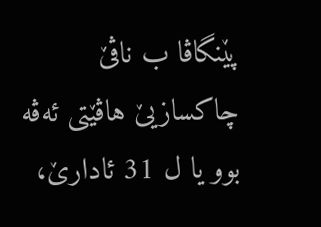پێنگاڤا ب ناڤێ چاكسازیێ هاڤێتی ئه‌ڤه‌ بوو یا ل 31 ئادارێ،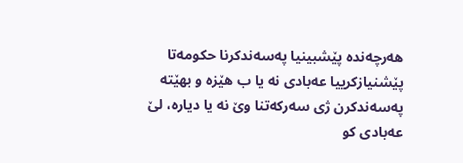هه‌رچه‌نده‌ پێشبینیا په‌سه‌ندكرنا حكومه‌تا پێشنیازكرییا عه‌بادی نه‌ یا ب هێزه‌ و بهێته‌ په‌سه‌ندكرن ژی سه‌ركه‌تنا وێ نه‌ یا دیاره‌، لێ عه‌بادی كو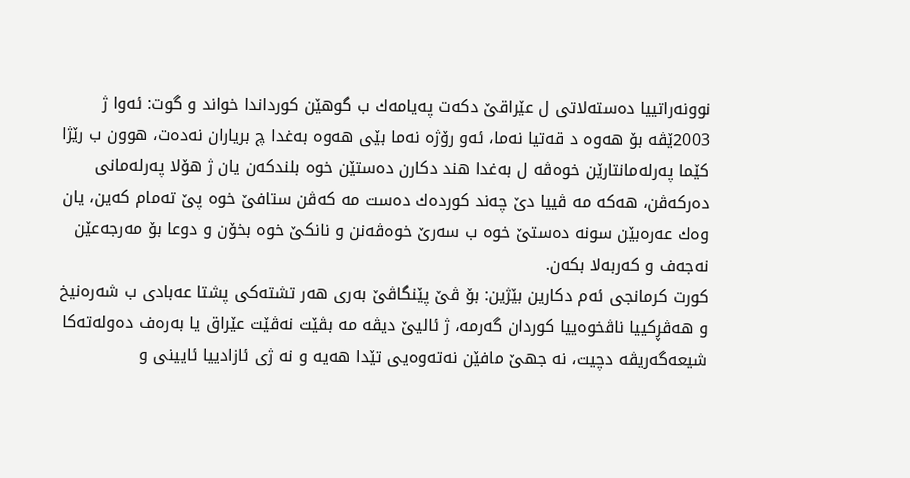نوونه‌راتییا ده‌سته‌لاتی ل عێراقێ دكه‌ت په‌یامه‌ك ب گوهێن كورداندا خواند و گوت: ئه‌وا ژ 2003ێڤه‌ بۆ هه‌وه‌ د قه‌تیا نه‌ما، ئه‌و رۆژه‌ نه‌ما بێی هه‌وه‌ به‌غدا چ بریاران نه‌ده‌ت، هوون ب رێژا كێما په‌رله‌مانتارێن خوه‌ڤه‌ ل به‌غدا هند دكارن ده‌ستێن خوه‌ بلندكه‌ن یان ژ هۆلا په‌رله‌مانی ده‌ركه‌ڤن، هه‌كه‌ مه‌ ڤییا دێ چه‌ند كورده‌ك ده‌ست مه‌ كه‌ڤن ستافێ خوه‌ پێ ته‌مام كه‌ین، یان وه‌ك عه‌ره‌بێن سونه‌ ده‌ستێ خوه‌ ب سه‌رێ خوه‌ڤه‌نن و نانكێ خوه‌ بخۆن و دوعا بۆ مه‌رجه‌عێن نه‌جه‌ف و كه‌ربه‌لا بكه‌ن.
كورت كرمانجی ئه‌م دكارین بێژین: بۆ ڤێ پێنگاڤێ به‌ری هه‌ر تشته‌كی پشتا عه‌بادی ب شه‌ره‌نیخ و هه‌ڤڕكییا ناڤخوه‌ییا كوردان گه‌رمه‌، ژ ئالیێ دیڤه‌ مه‌ بڤێت نه‌ڤێت عێراق یا به‌ره‌ف ده‌وله‌ته‌كا شیعه‌گه‌ریڤه‌ دچیت، نه‌ جهێ مافێن نه‌ته‌وه‌یی تێدا هه‌یه‌ و نه‌ ژی ئازادییا ئایینی و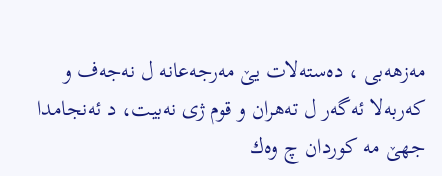مه‌زهه‌بی ، ده‌سته‌لات یێ مه‌رجه‌عانه‌ ل نه‌جه‌ف و كه‌ربه‌لا ئه‌گه‌ر ل ته‌هران و قوم ژی نه‌بیت، د ئه‌نجامدا جهێ مه‌ كوردان چ وه‌ك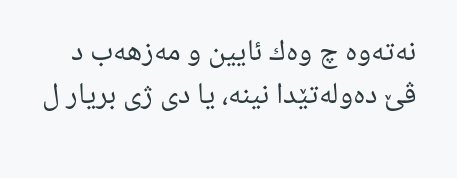نه‌ته‌وه‌ چ وه‌ك ئایین و مه‌زهه‌ب د ڤێ ده‌وله‌تێدا نینه‌، یا دی ژی بریار ل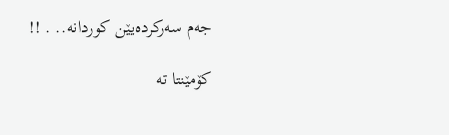جه‌م سه‌ركرده‌یێن كوردانه‌.. . !!

کۆمێنتا تە